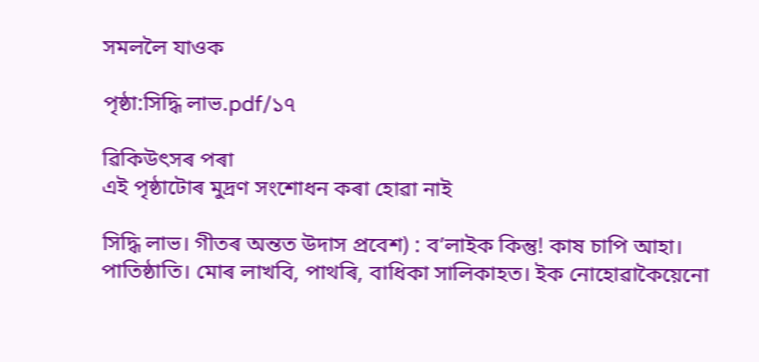সমললৈ যাওক

পৃষ্ঠা:সিদ্ধি লাভ.pdf/১৭

ৱিকিউৎসৰ পৰা
এই পৃষ্ঠাটোৰ মুদ্ৰণ সংশোধন কৰা হোৱা নাই

সিদ্ধি লাভ। গীতৰ অন্তত উদাস প্ৰবেশ) : ব’লাইক কিন্তু! কাষ চাপি আহা। পাতিষ্ঠাতি। মোৰ লাখবি, পাথৰি, বাধিকা সালিকাহত। ইক নোহোৱাকৈয়েনো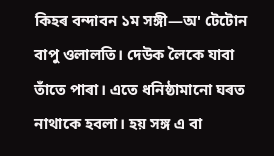কিহৰ বন্দাবন ১ম সঙ্গী—অ' টেটোন বাপু ওলালতি। দেউক লৈকে যাবা তাঁতে পাৰা। এতে ধনিষ্ঠামানো ঘৰত নাথাকে হবলা। হয় সঙ্গ এ বা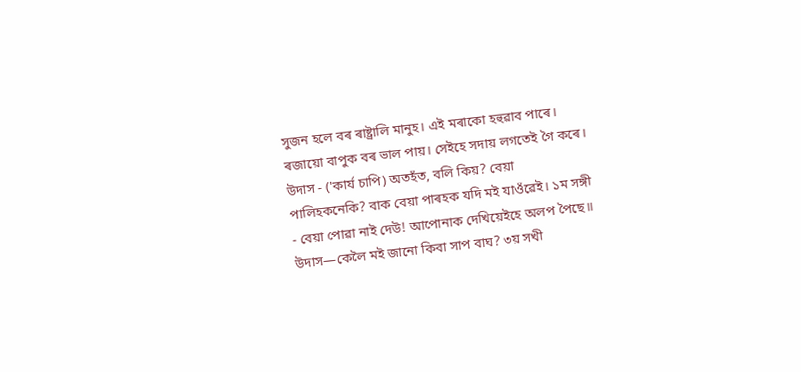সুজন হলে বৰ ৰাষ্ট্ৰালি মানুহ। এই মৰাকো হহুৱাব পাৰে। ৰজায়ো বাপুক বৰ ভাল পায়। সেইহে সদায় লগতেই গৈ কৰে। উদাস - ('কাৰ্য চাপি) অতহঁত, বলি কিয়? বেয়া পালিহকনেকি? বাক বেয়া পাৰহক যদি মই যাওঁৱেই। ১ম সঙ্গী - বেয়া পোৱা নাই দেউ! আপোনাক দেখিয়েইহে অলপ পৈছে॥ উদাস—কেলৈ মই জানো কিবা সাপ বাঘ? ৩য় সখী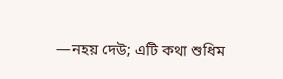—নহয় দেউ; এটি কথা শুধিম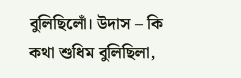বুলিছিলোঁ। উদাস – কি কথা শুধিম বুলিছিলা,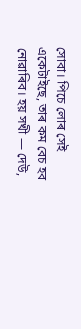সোবা। পিচে লোৰ সেই একেটাইছে, তাৰ কম বেচ হব নোৱাৰিব। হয় সখী — দেউ,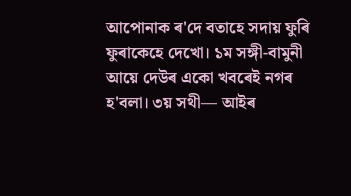আপোনাক ৰ'দে বতাহে সদায় ফুৰি ফুৰাকেহে দেখো। ১ম সঙ্গী-বামুনী আয়ে দেউৰ একো খবৰেই নগৰ হ'বলা। ৩য় সথী— আইৰ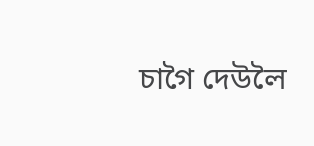চাগৈ দেউলৈ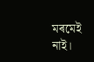মৰমেই নাই।